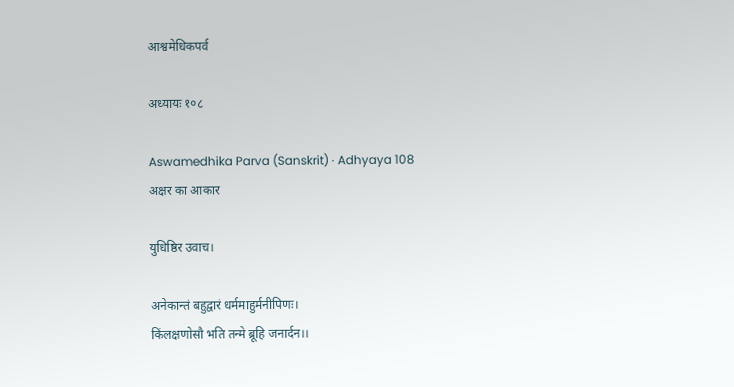आश्वमेधिकपर्व

अध्यायः १०८

Aswamedhika Parva (Sanskrit) · Adhyaya 108
अक्षर का आकार

युधिष्ठिर उवाच।

अनेकान्तं बहुद्वारं धर्ममाहुर्मनीपिणः।
किंलक्षणोसौ भति तन्मे ब्रूहि जनार्दन।।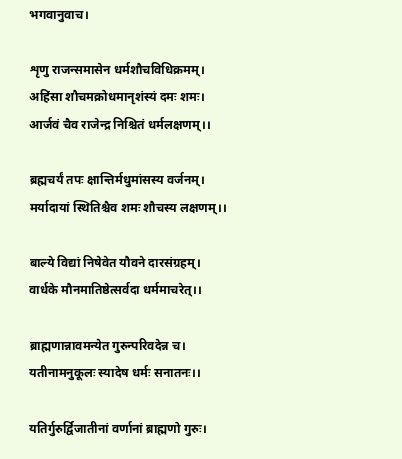भगवानुवाच।

शृणु राजन्समासेन धर्मशौचविधिक्रमम्।
अहिंसा शौचमक्रोधमानृशंस्यं दमः शमः।
आर्जवं चैव राजेन्द्र निश्चितं धर्मलक्षणम्।।

ब्रह्मचर्यं तपः क्षान्तिर्मधुमांसस्य वर्जनम्।
मर्यादायां स्थितिश्चैव शमः शौचस्य लक्षणम्।।

बाल्ये विद्यां निषेवेत यौवने दारसंग्रहम्।
वार्धके मौनमातिष्ठेत्सर्वदा धर्ममाचरेत्।।

ब्राह्मणान्नावमन्येत गुरुन्परिवदेन्न च।
यतीनामनुकूलः स्यादेष धर्मः सनातनः।।

यतिर्गुरुर्द्विजातीनां वर्णानां ब्राह्मणो गुरुः।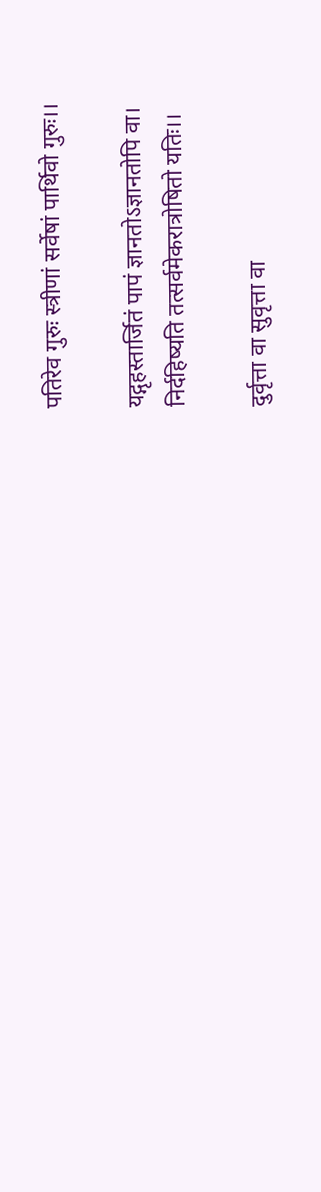पतिरेव गुरुः स्त्रीणां सर्वेषां पार्थिवो गुरुः।।

यद्गृहस्तार्जितं पापं ज्ञानतोऽज्ञानतोपि वा।
निर्दहिष्यति तत्सर्वमेकरात्रोषितो यतिः।।

दुर्वृत्ता वा सुवृत्ता वा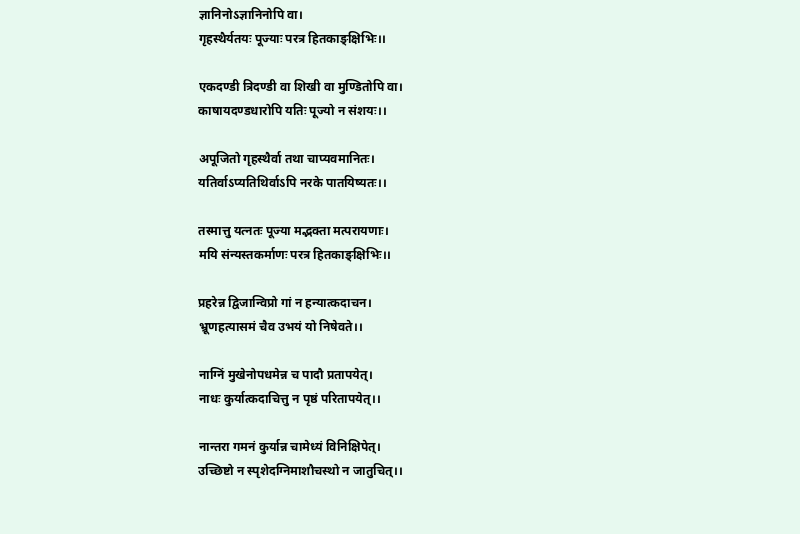ज्ञानिनोऽज्ञानिनोपि वा।
गृहस्थैर्यतयः पूज्याः परत्र हितकाङ्क्षिभिः।।

एकदण्डी त्रिदण्डी वा शिखी वा मुण्डितोपि वा।
काषायदण्डधारोपि यतिः पूज्यो न संशयः।।

अपूजितो गृहस्थैर्वा तथा चाप्यवमानितः।
यतिर्वाऽप्यतिथिर्वाऽपि नरके पातयिष्यतः।।

तस्मात्तु यत्नतः पूज्या मद्भक्ता मत्परायणाः।
मयि संन्यस्तकर्माणः परत्र हितकाङ्क्षिभिः।।

प्रहरेन्न द्विजान्विप्रो गां न हन्यात्कदाचन।
भ्रूणहत्यासमं चैव उभयं यो निषेवते।।

नाग्निं मुखेनोपधमेन्न च पादौ प्रतापयेत्।
नाधः कुर्यात्कदाचित्तु न पृष्ठं परितापयेत्।।

नान्तरा गमनं कुर्यान्न चामेध्यं विनिक्षिपेत्।
उच्छिष्टो न स्पृशेदग्निमाशौचस्थो न जातुचित्।।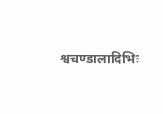श्वचण्डालादिभिः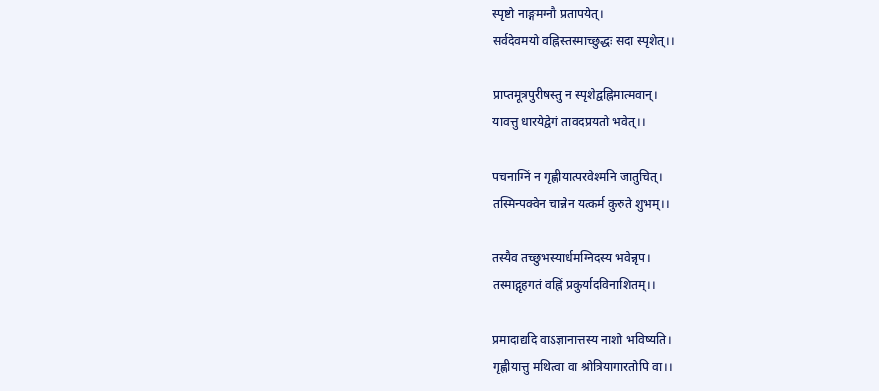स्पृष्टो नाङ्गमग्नौ प्रतापयेत्।
सर्वदेवमयो वह्निस्तस्माच्छुद्धः सदा स्पृशेत्।।

प्राप्तमूत्रपुरीषस्तु न स्पृशेद्वह्निमात्मवान्।
यावत्तु धारयेद्वेगं तावदप्रयतो भवेत्।।

पचनाग्निं न गृह्णीयात्परवेश्मनि जातुचित्।
तस्मिन्पक्वेन चान्नेन यत्कर्म कुरुते शुभम्।।

तस्यैव तच्छुभस्यार्धमग्निदस्य भवेन्नृप।
तस्माद्गृहगतं वह्निं प्रकुर्यादविनाशितम्।।

प्रमादाद्यदि वाऽज्ञानात्तस्य नाशो भविष्यति।
गृह्णीयात्तु मथित्वा वा श्रोत्रियागारतोपि वा।।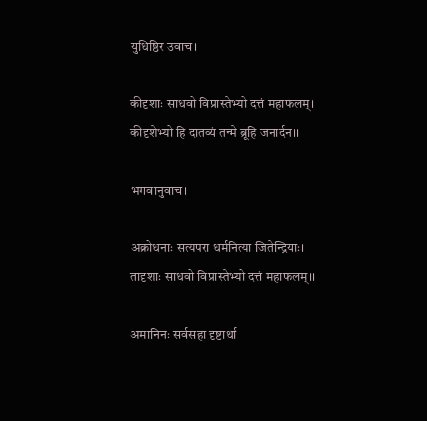युधिष्ठिर उवाच।

कीदृशाः साधवो विप्रास्तेभ्यो दत्तं महाफलम्।
कीदृशेभ्यो हि दातव्यं तन्मे ब्रूहि जनार्दन।।

भगवानुवाच।

अक्रोधनाः सत्यपरा धर्मनित्या जितेन्द्रियाः।
तादृशाः साधवो विप्रास्तेभ्यो दत्तं महाफलम्।।

अमानिनः सर्वसहा दृष्टार्था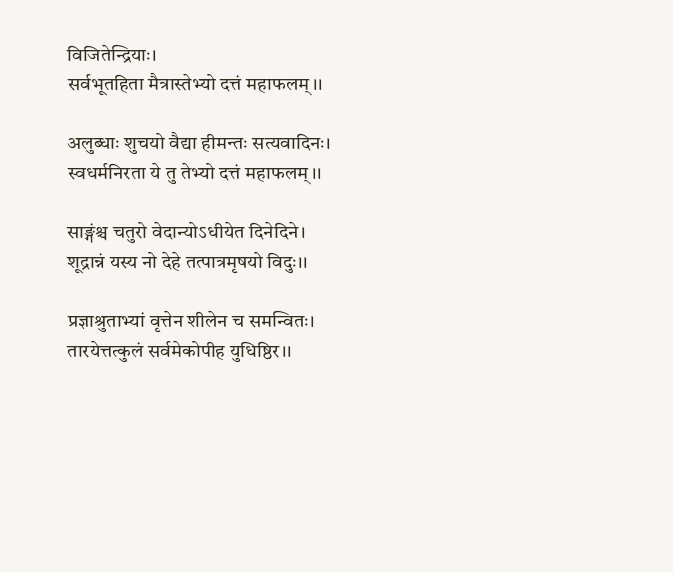विजितेन्द्रियाः।
सर्वभूतहिता मैत्रास्तेभ्यो दत्तं महाफलम्।।

अलुब्धाः शुचयो वैद्या हीमन्तः सत्यवादिनः।
स्वधर्मनिरता ये तु तेभ्यो दत्तं महाफलम्।।

साङ्गंश्च चतुरो वेदान्योऽधीयेत दिनेदिने।
शूद्रान्नं यस्य नो देहे तत्पात्रमृषयो विदुः।।

प्रज्ञाश्रुताभ्यां वृत्तेन शीलेन च समन्वितः।
तारयेत्तत्कुलं सर्वमेकोपीह युधिष्ठिर।।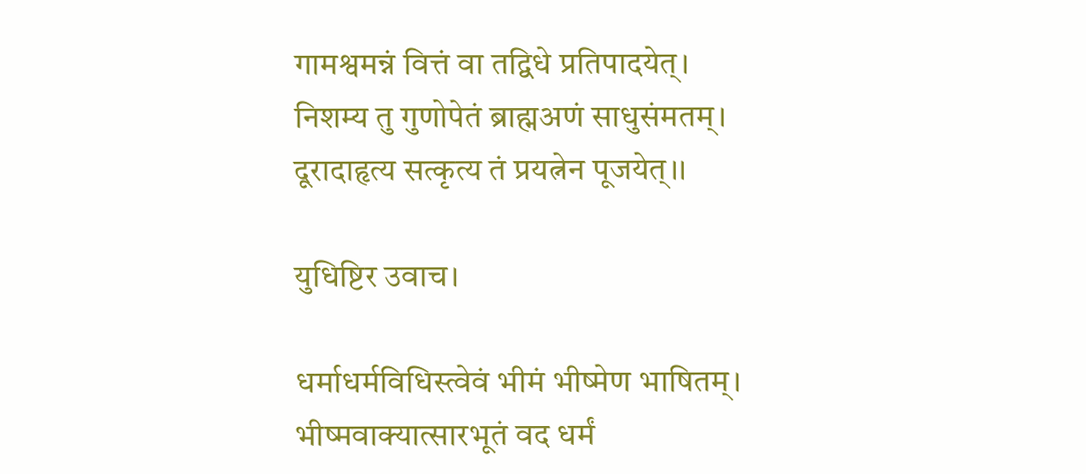गामश्वमन्नं वित्तं वा तद्विधे प्रतिपादयेत्।
निशम्य तु गुणोपेतं ब्राह्मअणं साधुसंमतम्।
दूरादाहृत्य सत्कृत्य तं प्रयत्नेन पूजयेत्।।

युधिष्टिर उवाच।

धर्माधर्मविधिस्त्वेवं भीमं भीष्मेण भाषितम्।
भीष्मवाक्यात्सारभूतं वद धर्मं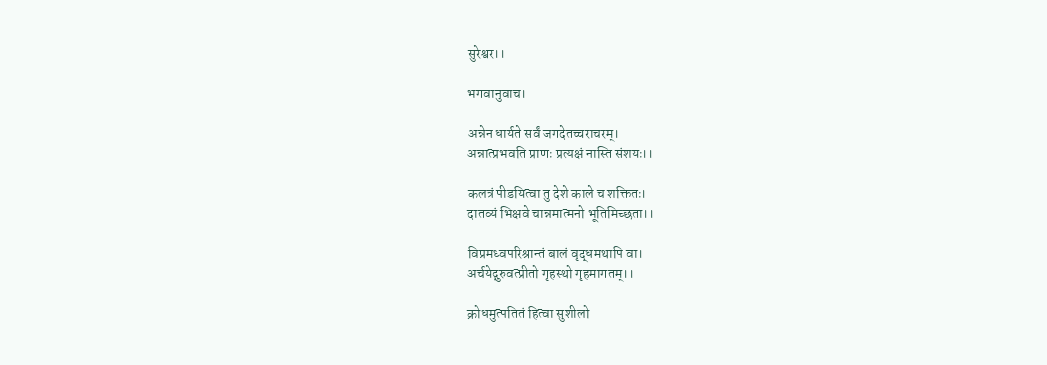सुरेश्वर।।

भगवानुवाच।

अन्नेन धार्यते सर्वं जगदेतच्चराचरम्।
अन्नात्प्रभवति प्राणः प्रत्यक्षं नास्ति संशयः।।

कलत्रं पीडयित्वा तु देशे काले च शक्तितः।
दातव्यं भिक्षवे चान्नमात्मनो भूतिमिच्छता।।

विप्रमध्वपरिश्रान्तं बालं वृद्धमथापि वा।
अर्चयेद्गुरुवत्प्रीतो गृहस्थो गृहमागतम्।।

क्रोधमुत्पतितं हित्वा सुशीलो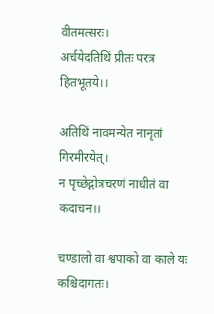वीतमत्सरः।
अर्चयेदतिथिं प्रीतः परत्र हितभूतये।।

अतिथिं नावमन्येत नानृतां गिरमीरयेत्।
न पृच्छेद्गोत्रचरणं नाधीतं वा कदाचन।।

चण्डालो वा श्वपाको वा काले यः कश्चिदागतः।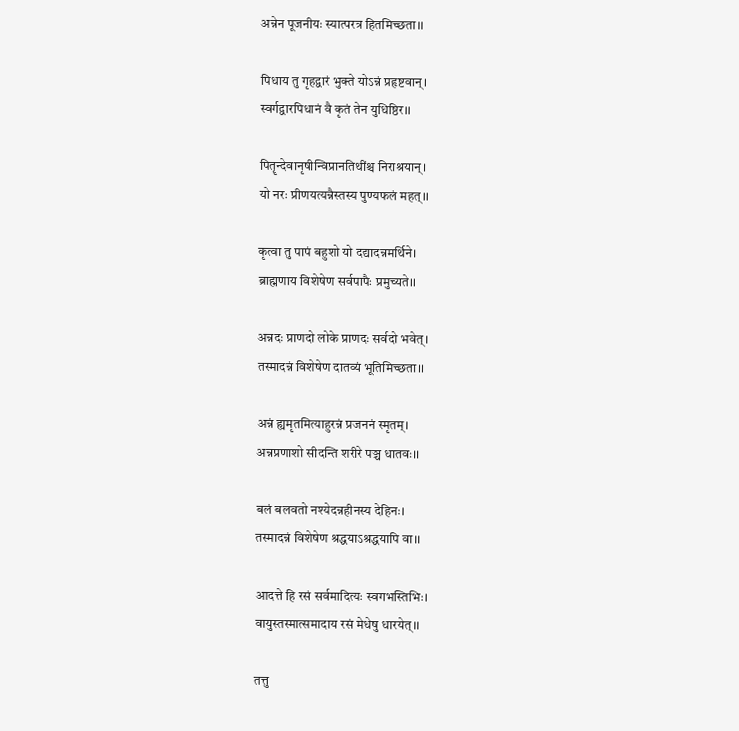अन्नेन पूजनीयः स्यात्परत्र हितमिच्छता।।

पिधाय तु गृहद्वारं भुक्ते योऽन्नं प्रहृष्टवान्।
स्वर्गद्वारपिधानं वै कृतं तेन युधिष्ठिर।।

पितॄन्देवानृषीन्विप्रानतिथींश्च निराश्रयान्।
यो नरः प्रीणयत्यन्नैस्तस्य पुण्यफलं महत्।।

कृत्वा तु पापं बहुशो यो दद्यादन्नमर्थिने।
ब्राह्मणाय विशेषेण सर्वपापैः प्रमुच्यते।।

अन्नदः प्राणदो लोके प्राणदः सर्वदो भवेत्।
तस्मादन्नं विशेषेण दातव्यं भूतिमिच्छता।।

अन्नं ह्यमृतमित्याहुरन्नं प्रजननं स्मृतम्।
अन्नप्रणाशो सीदन्ति शरीरे पञ्च धातवः।।

बलं बलवतो नश्येदन्नहीनस्य देहिनः।
तस्मादन्नं विशेषेण श्रद्धयाऽश्रद्धयापि वा।।

आदत्ते हि रसं सर्वमादित्यः स्वगभस्तिभिः।
वायुस्तस्मात्समादाय रसं मेधेषु धारयेत्।।

तत्तु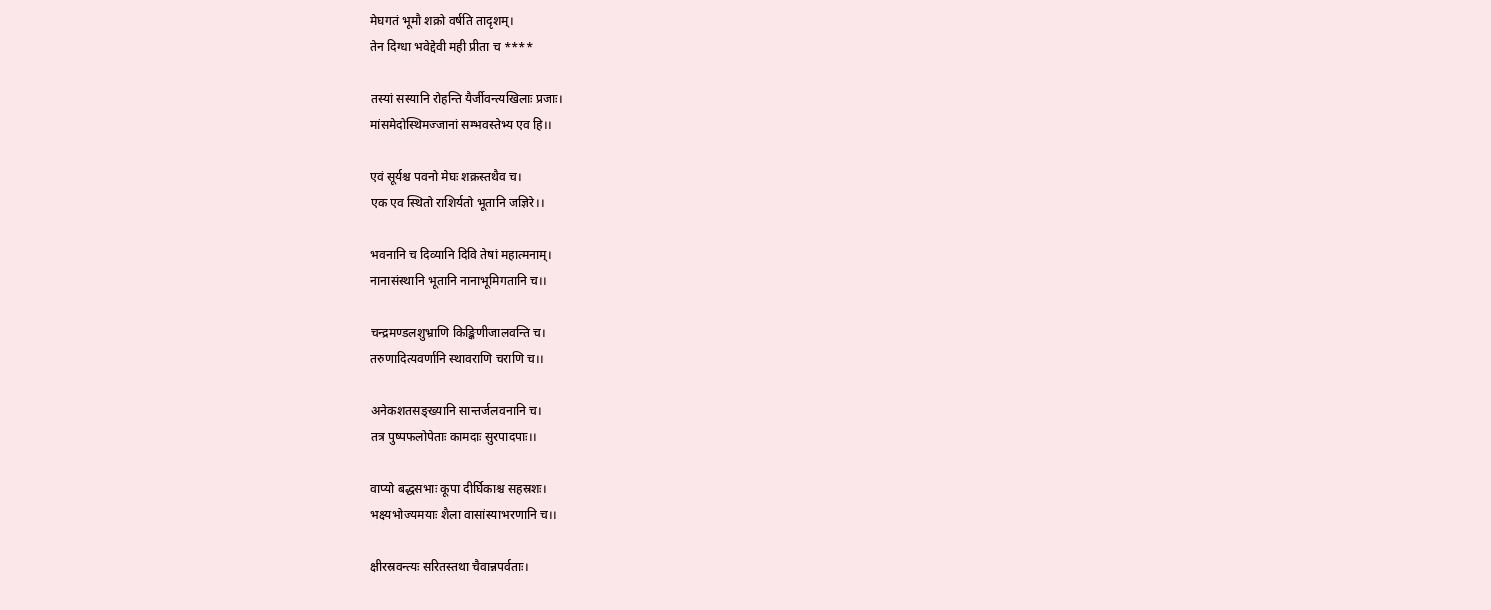मेघगतं भूमौ शक्रो वर्षति तादृशम्।
तेन दिग्धा भवेद्देवी मही प्रीता च ****

तस्यां सस्यानि रोहन्ति यैर्जीवन्त्यखिलाः प्रजाः।
मांसमेदोस्थिमज्जानां सम्भवस्तेभ्य एव हि।।

एवं सूर्यश्च पवनो मेघः शक्रस्तथैव च।
एक एव स्थितो राशिर्यतो भूतानि जज्ञिरे।।

भवनानि च दिव्यानि दिवि तेषां महात्मनाम्।
नानासंस्थानि भूतानि नानाभूमिगतानि च।।

चन्द्रमण्डलशुभ्राणि किङ्किणीजालवन्ति च।
तरुणादित्यवर्णानि स्थावराणि चराणि च।।

अनेकशतसङ्ख्यानि सान्तर्जलवनानि च।
तत्र पुष्पफलोपेताः कामदाः सुरपादपाः।।

वाप्यो बद्धसभाः कूपा दीर्घिकाश्च सहस्रशः।
भक्ष्यभोज्यमयाः शैला वासांस्याभरणानि च।।

क्षीरस्रवन्त्यः सरितस्तथा चैवान्नपर्वताः।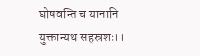घोषवन्ति च यानानि युक्तान्यथ सहस्रशः।।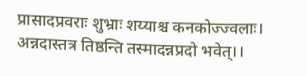प्रासादप्रवराः शुभ्राः शय्याश्च कनकोज्ज्वलाः।
अन्नदास्तत्र तिष्ठन्ति तस्मादन्नप्रदो भवेत्।।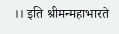।। इति श्रीमन्महाभारते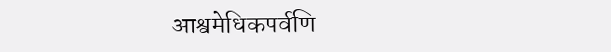आश्वमेधिकपर्वणि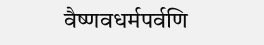वैष्णवधर्मपर्वणि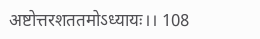अष्टोत्तरशततमोऽध्यायः।। 108